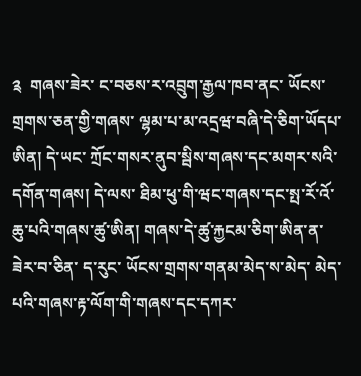༉  གཞས་ཟེར་ ང་བཅས་ར་འབྲུག་རྒྱལ་ཁབ་ནང་ ཡོངས་གྲགས་ཅན་གྱི་གཞས་ ལྷམ་པ་མ་འདྲཝ་བཞི་དེ་ཅིག་ཡོདཔ་ཨིན། དེ་ཡང་ ཀྲོང་གསར་ནུབ་སྦིས་གཞས་དང་མགར་སའི་དགོན་གཞས། དེ་ལས་ ཐིམ་ཕུ་གི་ཝང་གཞས་དང་སྤ་རོ་འོ་ཆུ་པའི་གཞས་ཚུ་ཨིན། གཞས་དེ་ཚུ་རྐྱངམ་ཅིག་ཨིན་ན་ཟེར་བ་ཅིན་ ད་རུང་ ཡོངས་གྲགས་གནམ་མེད་ས་མེད་ མེད་པའི་གཞས་རྟ་ལོག་གི་གཞས་དང་དཀར་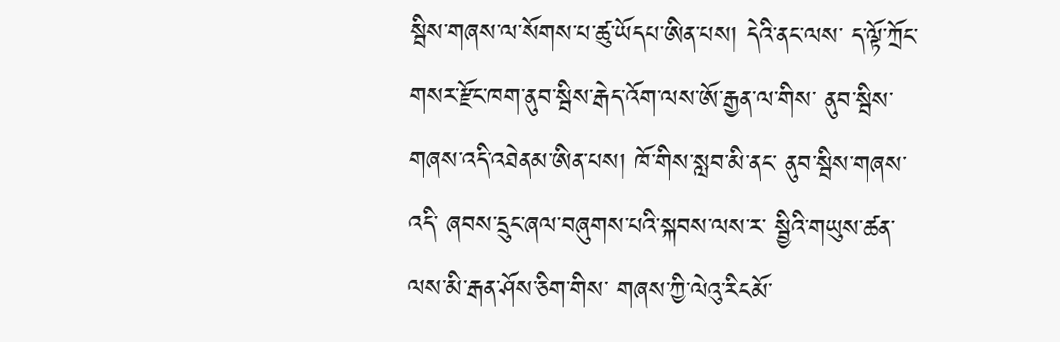སྦིས་གཞས་ལ་སོགས་པ་ཚུ་ཡོདཔ་ཨིན་པས། དེའི་ནང་ལས་ ད་ལྟོ་ཀྲོང་གསར་རྫོང་ཁག་ནུབ་སྦིས་རྒེད་འོག་ལས་ཨོ་རྒྱན་ལ་གིས་ ནུབ་སྦིས་གཞས་འདི་འཐེནམ་ཨིན་པས། ཁོ་གིས་སླབ་མི་ནང་ ནུབ་སྦིས་གཞས་འདི་ ཞབས་དྲུང་ཞལ་བཞུགས་པའི་སྐབས་ལས་ར་ སྦྱིའི་གཡུས་ཚན་ལས་མི་རྒན་ཤོས་ཅིག་གིས་ གཞས་ཀྱི་ལེའུ་རིངམོ་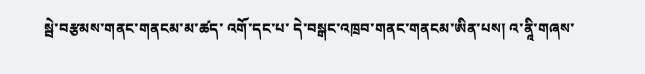སྦེ་བརྩམས་གནང་གནངམ་མ་ཚད་ འགོ་དང་པ་ དེ་བསྒང་འཁྲབ་གནང་གནངམ་ཨིན་པས། འ་ནཱི་གཞས་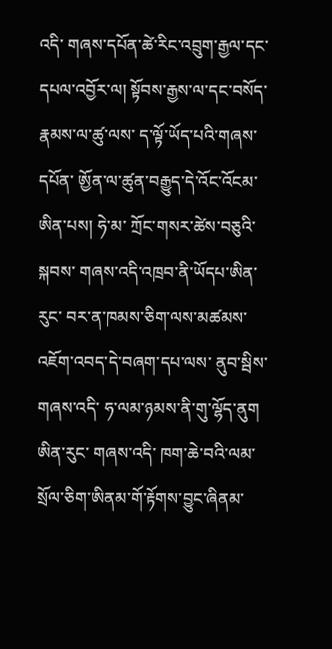འདི་ གཞས་དཔོན་ཚེ་རིང་འབྲུག་རྒྱལ་དང་དཔལ་འབྱོར་ལ། སྟོབས་རྒྱས་ལ་དང་བསོད་རྣམས་ལ་ཚུ་ལས་ ད་ལྟོ་ཡོད་པའི་གཞས་དཔོན་ ཨྱོན་ལ་ཚུན་བརྒྱུད་དེ་འོང་འོངམ་ཨིན་པས། ཧེ་མ་ ཀྲོང་གསར་ཚེས་བཅུའི་སྐབས་ གཞས་འདི་འཁྲབ་ནི་ཡོདཔ་ཨིན་རུང་ བར་ན་ཁམས་ཅིག་ལས་མཚམས་འཇོག་འབད་དེ་བཞག་དཔ་ལས་ ནུབ་སྦིས་གཞས་འདི་ ཧ་ལམ་ཉམས་ནི་གུ་ལྷོད་ནུག ཨིན་རུང་ གཞས་འདི་ ཁག་ཆེ་བའི་ལམ་སྲོལ་ཅིག་ཨིནམ་གོ་རྟོགས་བྱུང་ཞིནམ་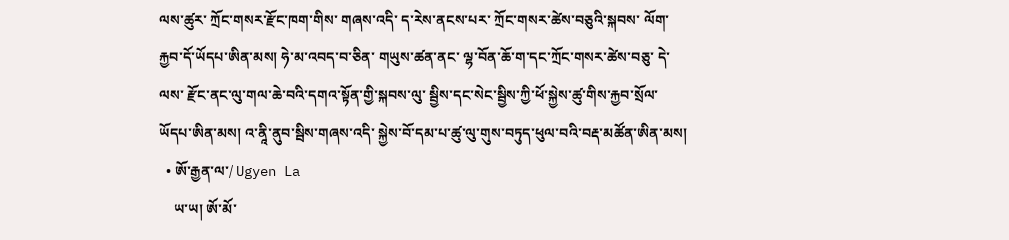ལས་ཚུར་ ཀྲོང་གསར་རྫོང་ཁག་གིས་ གཞས་འདི་ ད་རེས་ནངས་པར་ ཀྲོང་གསར་ཚེས་བཅུའི་སྐབས་ ལོག་རྐྱབ་དོ་ཡོདཔ་ཨིན་མས། ཧེ་མ་འབད་བ་ཅིན་ གཡུས་ཚན་ནང་ ལྷ་བོན་ཆོ་ག་དང་ཀྲོང་གསར་ཚེས་བཅུ་ དེ་ལས་ རྫོང་ནང་ལུ་གལ་ཆེ་བའི་དགའ་སྟོན་གྱི་སྐབས་ལུ་ སྦྱིས་དང་སེང་སྦྱིས་ཀྱི་ཕོ་སྐྱེས་ཚུ་གིས་རྐྱབ་སྲོལ་ཡོདཔ་ཨིན་མས། འ་ནཱི་ནུབ་སྦིས་གཞས་འདི་ སྐྱེས་བོ་དམ་པ་ཚུ་ལུ་གུས་བཏུད་ཕུལ་བའི་བརྡ་མཚོན་ཨིན་མས།
  • ཨོ་རྒྱན་ལ་/ Ugyen La
    ཡ་ཡ། ཨོ་མོ་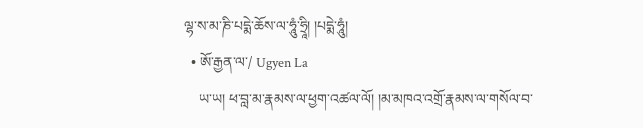ལྷ་ས་མ་ཎི་པདྨེ་ཆོས་ལ་ཧཱུཾ་ཧྲཱི། །པདྨེ་ཧཱུཾ།
  • ཨོ་རྒྱན་ལ་/ Ugyen La
    ཡ་ཡ། ཕ་བླ་མ་རྣམས་ལ་ཕྱག་འཚལ་ལོ། །མ་མཁའ་འགྲོ་རྣམས་ལ་གསོལ་བ་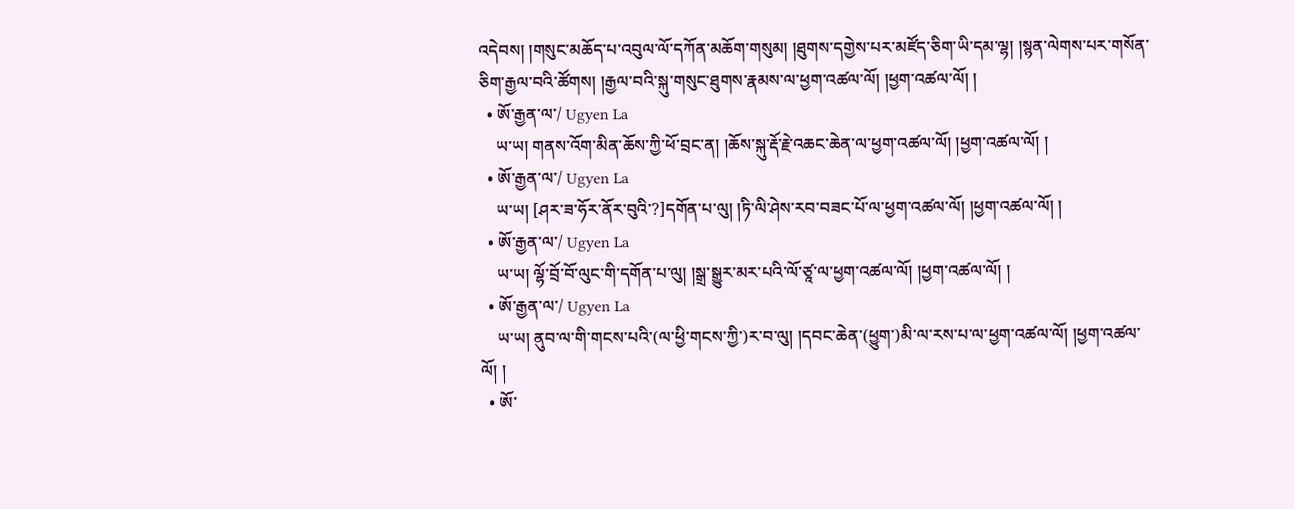འདེབས། །གསུང་མཆོད་པ་འབུལ་ལོ་དཀོན་མཆོག་གསུམ། །ཐུགས་དགྱེས་པར་མཛོད་ཅིག་ཡི་དམ་ལྷ། །སྙན་ལེགས་པར་གསོན་ཅིག་རྒྱལ་བའི་ཚོགས། །རྒྱལ་བའི་སྐུ་གསུང་ཐུགས་རྣམས་ལ་ཕྱག་འཚལ་ལོ། །ཕྱག་འཚལ་ལོ། །
  • ཨོ་རྒྱན་ལ་/ Ugyen La
    ཡ་ཡ། གནས་འོག་མིན་ཆོས་ཀྱི་ཕོ་བྲང་ན། །ཆོས་སྐུ་རྡོ་རྗེ་འཆང་ཆེན་ལ་ཕྱག་འཚལ་ལོ། །ཕྱག་འཚལ་ལོ། །
  • ཨོ་རྒྱན་ལ་/ Ugyen La
    ཡ་ཡ། [ཤར་ཟ་ཧོར་ནོར་བུའི་?]དགོན་པ་ལུ། །ཏི་ལི་ཤེས་རབ་བཟང་པོ་ལ་ཕྱག་འཚལ་ལོ། །ཕྱག་འཚལ་ལོ། །
  • ཨོ་རྒྱན་ལ་/ Ugyen La
    ཡ་ཡ། ལྷོ་བྲོ་བོ་ལུང་གི་དགོན་པ་ལུ། །སྒྲ་སྒྱུར་མར་པའི་ལོ་ཙཱ་ལ་ཕྱག་འཚལ་ལོ། །ཕྱག་འཚལ་ལོ། །
  • ཨོ་རྒྱན་ལ་/ Ugyen La
    ཡ་ཡ། ནུབ་ལ་གི་གངས་པའི་(ལ་ཕྱི་གངས་ཀྱི་)ར་བ་ལུ། །དབང་ཆེན་(ཕྱུག་)མི་ལ་རས་པ་ལ་ཕྱག་འཚལ་ལོ། །ཕྱག་འཚལ་ལོ། །
  • ཨོ་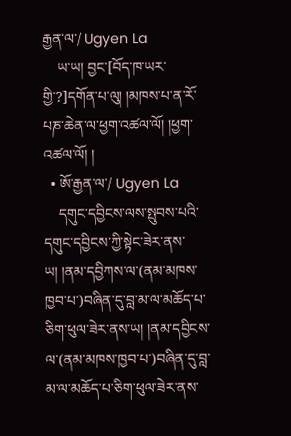རྒྱན་ལ་/ Ugyen La
    ཡ་ཡ། བྱང་[བོད་ཁ་ཡར་གྱི་?]དགོན་པ་ལུ། །མཁས་པ་ན་རོ་པཎ་ཆེན་ལ་ཕྱག་འཚལ་ལོ། །ཕྱག་འཚལ་ལོ། །
  • ཨོ་རྒྱན་ལ་/ Ugyen La
    དགུང་དབྱིངས་ལས་སྤུབས་པའི་དགུང་དབྱིངས་ཀྱི་སྟེང་ཟེར་ནས་ཡ། །ནམ་དབྱིཀས་ལ་(ནམ་མཁས་ཁྱབ་པ་)བཞིན་དུ་བླ་མ་ལ་མཆོད་པ་ཅིག་ཕུལ་ཟེར་ནས་ཡ། །ནམ་དབྱིངས་ལ་(ནམ་མཁས་ཁྱབ་པ་)བཞིན་དུ་བླ་མ་ལ་མཆོད་པ་ཅིག་ཕུལ་ཟེར་ནས་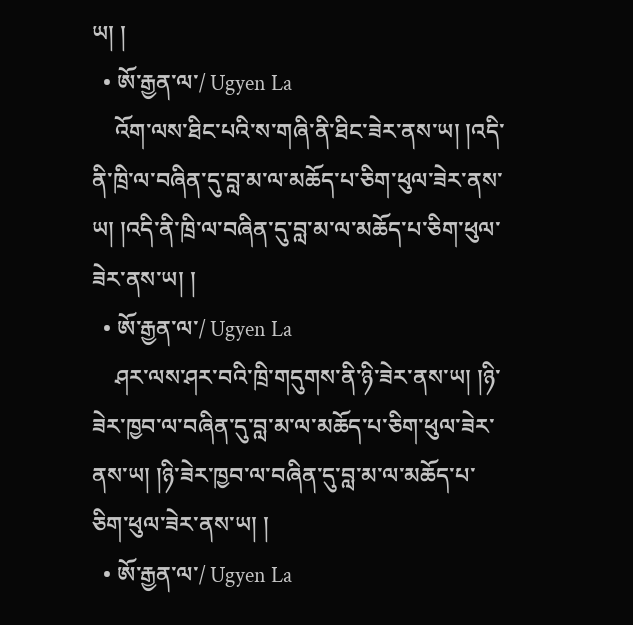ཡ། །
  • ཨོ་རྒྱན་ལ་/ Ugyen La
    འོག་ལས་ཐིང་པའི་ས་གཞི་ནི་ཐིང་ཟེར་ནས་ཡ། །འདི་ནི་ཁྲི་ལ་བཞིན་དུ་བླ་མ་ལ་མཆོད་པ་ཅིག་ཕུལ་ཟེར་ནས་ཡ། །འདི་ནི་ཁྲི་ལ་བཞིན་དུ་བླ་མ་ལ་མཆོད་པ་ཅིག་ཕུལ་ཟེར་ནས་ཡ། །
  • ཨོ་རྒྱན་ལ་/ Ugyen La
    ཤར་ལས་ཤར་བའི་ཁྲི་གདུགས་ནི་ཉི་ཟེར་ནས་ཡ། །ཉི་ཟེར་ཁྱབ་ལ་བཞིན་དུ་བླ་མ་ལ་མཆོད་པ་ཅིག་ཕུལ་ཟེར་ནས་ཡ། །ཉི་ཟེར་ཁྱབ་ལ་བཞིན་དུ་བླ་མ་ལ་མཆོད་པ་ཅིག་ཕུལ་ཟེར་ནས་ཡ། །
  • ཨོ་རྒྱན་ལ་/ Ugyen La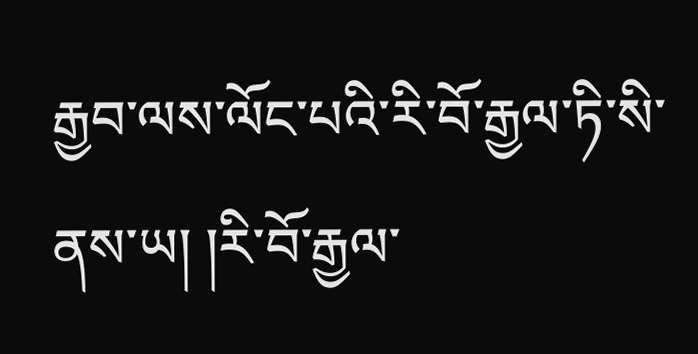རྒྱབ་ལས་ལོང་པའི་རི་བོ་རྒྱལ་ཏི་སི་ནས་ཡ། །རི་བོ་རྒྱལ་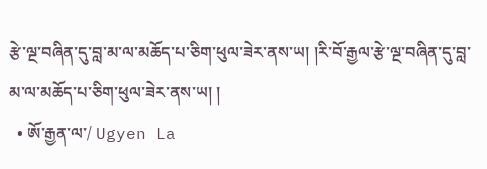རྩེ་ལྔ་བཞིན་དུ་བླ་མ་ལ་མཆོད་པ་ཅིག་ཕུལ་ཟེར་ནས་ཡ། །རི་བོ་རྒྱལ་རྩེ་ལྔ་བཞིན་དུ་བླ་མ་ལ་མཆོད་པ་ཅིག་ཕུལ་ཟེར་ནས་ཡ། །
  • ཨོ་རྒྱན་ལ་/ Ugyen La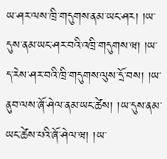ཡ་ཤར་ལས་ཁྲི་གདུགས་ནམ་ཡང་ཤར། །ཡ་དུས་ནམ་ཡང་ཤར་བའི་འཁྲི་གདུགས་ཝ། །ཡ་ད་རེས་ཤར་བའི་ཁྲི་གདུགས་ལུས་དྲོ་བས། །ཡ་ནུབ་ལས་ཞོ་ཤེལ་ནམ་ཡང་ཚེས། །ཡ་དུས་ནམ་ཡང་ཚེས་པའི་ཞོ་ཤེལ་ཝ། །ཡ་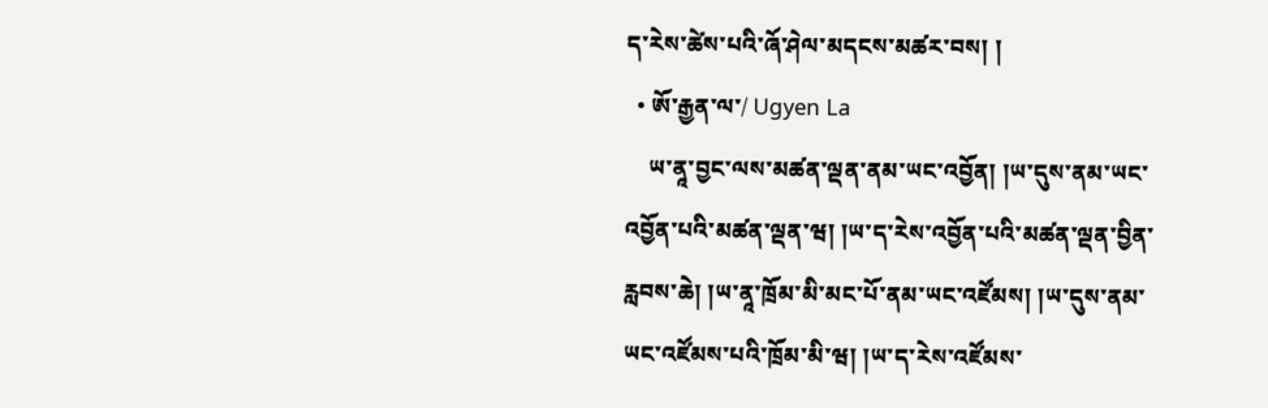ད་རེས་ཚེས་པའི་ཞོ་ཤེལ་མདངས་མཚར་བས། །
  • ཨོ་རྒྱན་ལ་/ Ugyen La
    ཡ་ནཱ་བྱང་ལས་མཚན་ལྡན་ནམ་ཡང་འབྱོན། །ཡ་དུས་ནམ་ཡང་འབྱོན་པའི་མཚན་ལྡན་ཝ། །ཡ་ད་རེས་འབྱོན་པའི་མཚན་ལྡན་བྱིན་རླབས་ཆེ། །ཡ་ནཱ་ཁྲོམ་མི་མང་པོ་ནམ་ཡང་འཛོམས། །ཡ་དུས་ནམ་ཡང་འཛོམས་པའི་ཁྲོམ་མི་ཝ། །ཡ་ད་རེས་འཛོམས་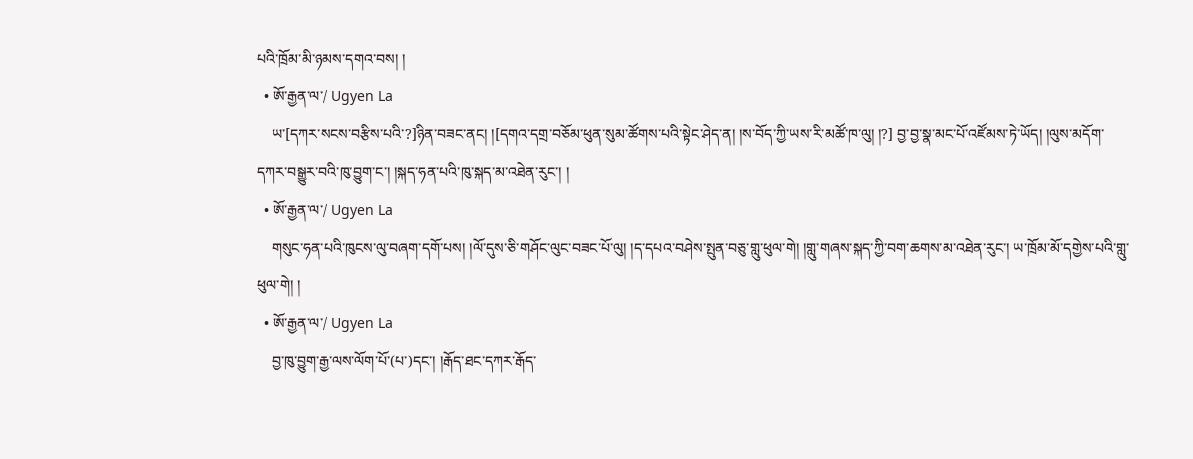པའི་ཁྲོམ་མི་ཉམས་དགའ་བས། །
  • ཨོ་རྒྱན་ལ་/ Ugyen La
    ཡ་[དཀར་སངས་བརྩིས་པའི་?]ཉིན་བཟང་ནང། །[དགའ་དགྲ་བཅོམ་ཕུན་སུམ་ཚོགས་པའི་སྟེང་ཤེད་ན། །ས་བོད་ཀྱི་ཡས་རི་མཚོ་ཁ་ལུ། །?] བྱ་བྱ་སྣ་མང་པོ་འཛོམས་ཏེ་ཡོད། །ལུས་མདོག་དཀར་བསྒྱུར་བའི་ཁུ་བྱུག་ང་། །སྐད་ཧན་པའི་ཁུ་སྐད་མ་འཐེན་རུང་། །
  • ཨོ་རྒྱན་ལ་/ Ugyen La
    གསུང་ཧན་པའི་ཁུངས་ལུ་བཞག་དགོ་པས། །ལོ་དུས་ཅི་གཤོང་ལུང་བཟང་པོ་ལུ། །ད་དཔའ་བཤེས་སྤུན་བཅུ་གླུ་ཕུལ་གེ། །གླུ་གཞས་སྐད་ཀྱི་བག་ཆགས་མ་འཐེན་རུང་། ཡ་ཁྲོམ་མོ་དགྱེས་པའི་གླུ་ཕུལ་གེ། །
  • ཨོ་རྒྱན་ལ་/ Ugyen La
    བྱ་ཁུ་བྱུག་རྒྱ་ལས་ལོག་པོ་(པ་)དང་། །རྒོད་ཐང་དཀར་རྒོད་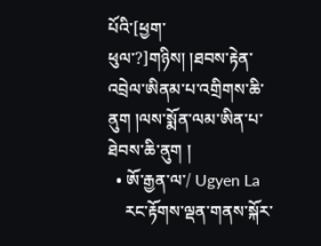པོའི་[ཕྱག་ཕུལ་?]གཉིས། །ཐབས་རྟེན་འབྲེལ་ཨིནམ་པ་འགྲིགས་ཆི་ནུག །ལས་སྨོན་ལམ་ཨིན་པ་ཐེབས་ཆི་ནུག །
  • ཨོ་རྒྱན་ལ་/ Ugyen La
    རང་རྟོགས་ལྡན་གནས་སྐོར་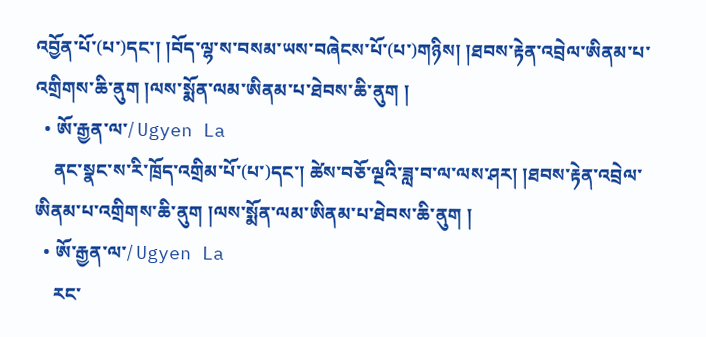འབྱོན་པོ་(པ་)དང་། །བོད་ལྷ་ས་བསམ་ཡས་བཞེངས་པོ་(པ་)གཉིས། །ཐབས་རྟེན་འབྲེལ་ཨིནམ་པ་འགྲིགས་ཆི་ནུག །ལས་སྨོན་ལམ་ཨིནམ་པ་ཐེབས་ཆི་ནུག །
  • ཨོ་རྒྱན་ལ་/ Ugyen La
    ནང་སྣང་ས་རི་ཁྲོད་འགྲིམ་པོ་(པ་)དང་། ཚེས་བཅོ་ལྔའི་ཟླ་བ་ལ་ལས་ཤར། །ཐབས་རྟེན་འབྲེལ་ཨིནམ་པ་འགྲིགས་ཆི་ནུག །ལས་སྨོན་ལམ་ཨིནམ་པ་ཐེབས་ཆི་ནུག །
  • ཨོ་རྒྱན་ལ་/ Ugyen La
    རང་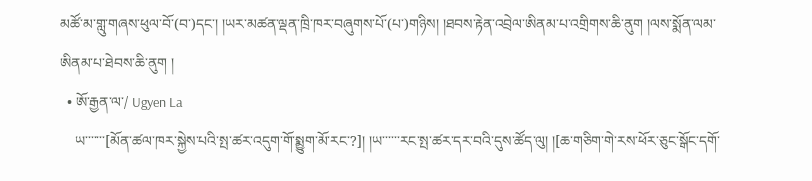མཚོ་མ་གླུ་གཞས་ཕུལ་བོ་(བ་)དང་། །ཡར་མཚན་ལྡན་ཁྲི་ཁར་བཞུགས་པོ་(པ་)གཉིས། །ཐབས་རྟེན་འབྲེལ་ཨིནམ་པ་འགྲིགས་ཆི་ནུག །ལས་སྨོན་ལམ་ཨིནམ་པ་ཐེབས་ཆི་ནུག །
  • ཨོ་རྒྱན་ལ་/ Ugyen La
    ཡ་་་་་་་[མོན་ཚལ་ཁར་སྐྱེས་པའི་སྤ་ཚར་འདུག་གོ་སྨྱུག་མོ་རང་?]། །ཡ་་་་་་རང་སྤ་ཚར་དར་བའི་དུས་ཚོད་ལུ། །[ཆ་གཅིག་གེ་རས་ཕོར་ཅུང་སྒོང་དགོ་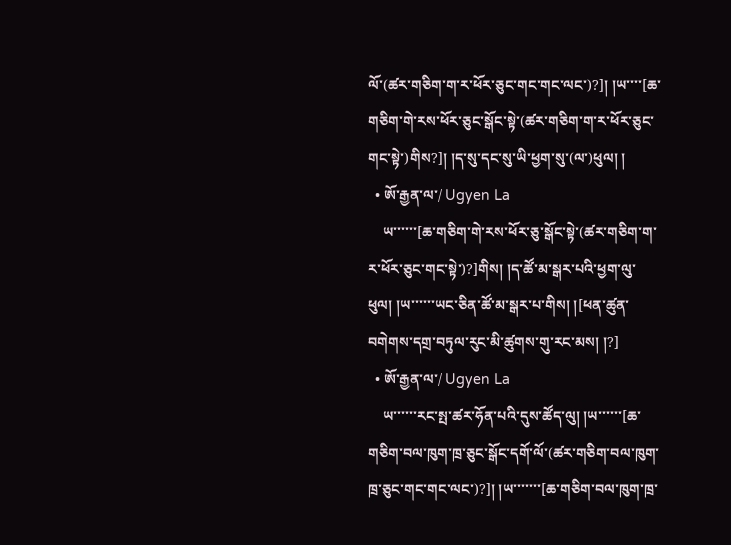ལོ་(ཚར་གཅིག་ག་ར་ཕོར་ཅུང་གང་གང་ལང་)?]། །ཡ་་་་[ཆ་གཅིག་གེ་རས་ཕོར་ཅུང་སྒོང་སྟེ་(ཚར་གཅིག་ག་ར་ཕོར་ཅུང་གང་སྟེ་)གིས?]། །ད་སུ་དང་སུ་ཡི་ཕྱག་སུ་(ལ་)ཕུལ། །
  • ཨོ་རྒྱན་ལ་/ Ugyen La
    ཡ་་་་་་[ཆ་གཅིག་གེ་རས་ཕོར་ཅུ་སྒོང་སྟེ་(ཚར་གཅིག་ག་ར་ཕོར་ཅུང་གང་སྟེ་)?]གིས། །ད་ཚོ་མ་སྒར་པའི་ཕྱག་ལུ་ཕུལ། །ཡ་་་་་་ཡང་ཅིན་ཚོ་མ་སྒར་པ་གིས། །[ཕན་ཚུན་བགེགས་དགྲ་བཏུལ་རུང་མི་ཚུགས་གུ་རང་མས། །?]
  • ཨོ་རྒྱན་ལ་/ Ugyen La
    ཡ་་་་་་རང་སྤ་ཚར་ཧོན་པའི་དུས་ཚོད་ལུ། །ཡ་་་་་་[ཆ་གཅིག་བལ་ཁུག་ཁྲ་ཅུང་སྒོང་དགོ་ལོ་(ཚར་གཅིག་བལ་ཁུག་ཁྲ་ཅུང་གང་གང་ལང་)?]། །ཡ་་་་་་་[ཆ་གཅིག་བལ་ཁུག་ཁྲ་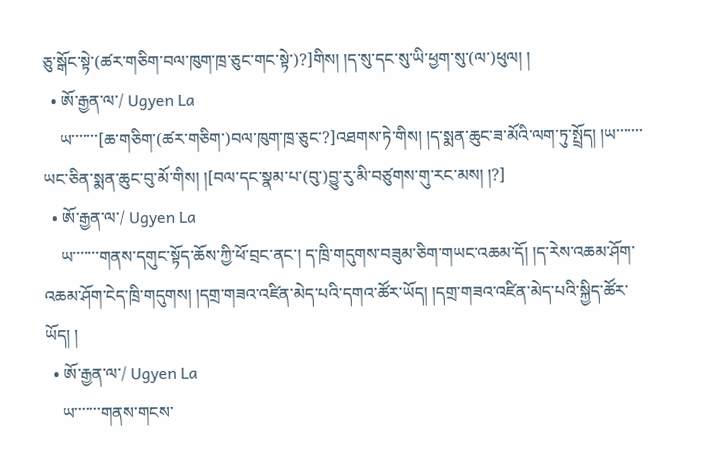ཅུ་སྒོང་སྟེ་(ཚར་གཅིག་བལ་ཁུག་ཁྲ་ཅུང་གང་སྟེ་)?]གིས། །ད་སུ་དང་སུ་ཡི་ཕྱག་སུ་(ལ་)ཕུལ། །
  • ཨོ་རྒྱན་ལ་/ Ugyen La
    ཡ་་་་་་་[ཆ་གཅིག་(ཚར་གཅིག་)བལ་ཁུག་ཁྲ་ཅུང་?]འཐགས་ཏེ་གིས། །ད་སྨན་ཆུང་ཟ་མོའི་ལག་ཏུ་སྤྲོད། །ཡ་་་་་་་ཡང་ཅིན་སྨན་ཆུང་བུ་མོ་གིས། །[བལ་དང་སྣམ་པ་(བུ་)བྱུ་རུ་མི་བཙུགས་གུ་རང་མས། །?]
  • ཨོ་རྒྱན་ལ་/ Ugyen La
    ཡ་་་་་་་གནས་དགུང་སྟོད་ཆོས་ཀྱི་ཕོ་བྲང་ནང་། ད་ཁྲི་གདུགས་བཟུམ་ཅིག་གཡང་འཆམ་དོ། །ད་རེས་འཆམ་ཤོག་འཆམ་ཤོག་ངེད་ཁྲི་གདུགས། །དགྲ་གཟའ་འཛིན་མེད་པའི་དགའ་ཚོར་ཡོད། །དགྲ་གཟའ་འཛིན་མེད་པའི་སྐྱིད་ཚོར་ཡོད། །
  • ཨོ་རྒྱན་ལ་/ Ugyen La
    ཡ་་་་་་་གནས་གངས་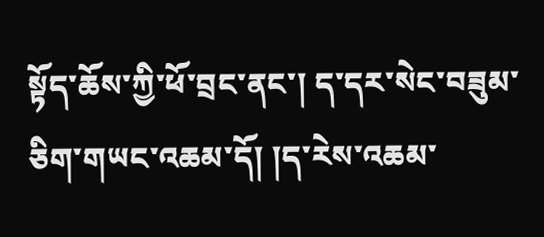སྟོད་ཆོས་ཀྱི་ཕོ་བྲང་ནང་། ད་དར་སེང་བཟུམ་ཅིག་གཡང་འཆམ་དོ། །ད་རེས་འཆམ་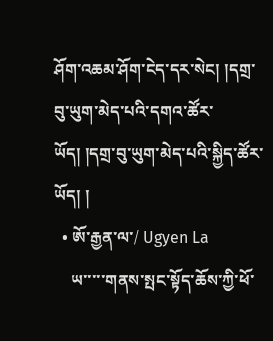ཤོག་འཆམ་ཤོག་ངེད་དར་སེང། །དགྲ་བུ་ཡུག་མེད་པའི་དགའ་ཚོར་ཡོད། །དགྲ་བུ་ཡུག་མེད་པའི་སྐྱིད་ཚོར་ཡོད། །
  • ཨོ་རྒྱན་ལ་/ Ugyen La
    ཡ་་་་་གནས་སྤང་སྟོད་ཆོས་ཀྱི་ཕོ་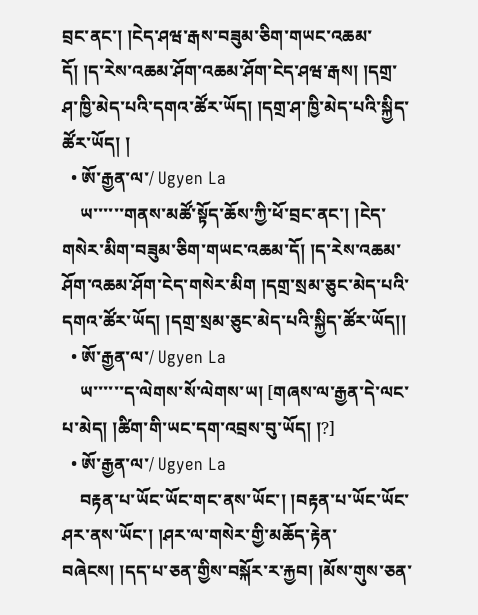བྲང་ནང་། །ངེད་ཤཝ་རྒས་བཟུམ་ཅིག་གཡང་འཆམ་དོ། །ད་རེས་འཆམ་ཤོག་འཆམ་ཤོག་ངེད་ཤཝ་རྒས། །དགྲ་ཤ་ཁྱི་མེད་པའི་དགའ་ཚོར་ཡོད། །དགྲ་ཤ་ཁྱི་མེད་པའི་སྐྱིད་ཚོར་ཡོད། །
  • ཨོ་རྒྱན་ལ་/ Ugyen La
    ཡ་་་་་་གནས་མཚོ་སྟོད་ཆོས་ཀྱི་ཕོ་བྲང་ནང་། །ངེད་གསེར་མིག་བཟུམ་ཅིག་གཡང་འཆམ་དོ། །ད་རེས་འཆམ་ཤོག་འཆམ་ཤོག་ངེད་གསེར་མིག །དགྲ་སྲམ་ཅུང་མེད་པའི་དགའ་ཚོར་ཡོད། །དགྲ་སྲམ་ཅུང་མེད་པའི་སྐྱིད་ཚོར་ཡོད།།
  • ཨོ་རྒྱན་ལ་/ Ugyen La
    ཡ་་་་་་ད་ལེགས་སོ་ལེགས་ཡ། [གཞས་ལ་རྒྱན་དེ་ལང་པ་མེད། །ཚིག་གི་ཡང་དག་འབྲས་བུ་ཡོད། །?]
  • ཨོ་རྒྱན་ལ་/ Ugyen La
    བརྟན་པ་ཡོང་ཡོང་གང་ནས་ཡོང་། །བརྟན་པ་ཡོང་ཡོང་ཤར་ནས་ཡོང་། །ཤར་ལ་གསེར་གྱི་མཆོད་རྟེན་བཞེངས། །དད་པ་ཅན་གྱིས་བསྐོར་ར་རྐྱབ། །མོས་གུས་ཅན་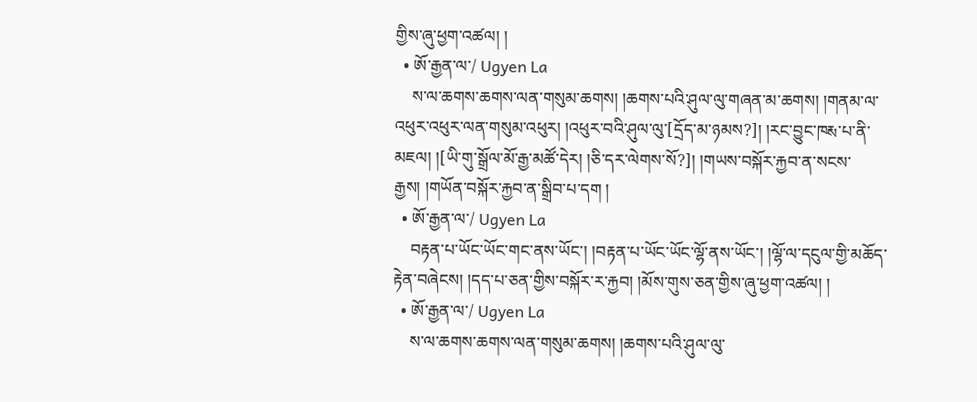གྱིས་ཞུ་ཕྱག་འཚལ། །
  • ཨོ་རྒྱན་ལ་/ Ugyen La
    ས་ལ་ཆགས་ཆགས་ལན་གསུམ་ཆགས། །ཆགས་པའི་ཤུལ་ལུ་གཞན་མ་ཆགས། །གནམ་ལ་འཕུར་འཕུར་ལན་གསུམ་འཕུར། །འཕུར་བའི་ཤུལ་ལུ་[དྲོད་མ་ཉམས?]། །རང་བྱུང་ཁརྶ་པ་ནི་མཇལ། །[ཡི་གུ་སྒྲོལ་མོ་རྒྱ་མཚོ་དེར། །ཅི་དར་ལེགས་སོ?]། །གཡས་བསྐོར་རྐྱབ་ན་སངས་རྒྱས། །གཡོན་བསྐོར་རྐྱབ་ན་སྒྲིབ་པ་དག །
  • ཨོ་རྒྱན་ལ་/ Ugyen La
    བརྟན་པ་ཡོང་ཡོང་གང་ནས་ཡོང་། །བརྟན་པ་ཡོང་ཡོང་ལྷོ་ནས་ཡོང་། །ལྷོ་ལ་དངུལ་གྱི་མཆོད་རྟེན་བཞེངས། །དད་པ་ཅན་གྱིས་བསྐོར་ར་རྐྱབ། །མོས་གུས་ཅན་གྱིས་ཞུ་ཕྱག་འཚལ། །
  • ཨོ་རྒྱན་ལ་/ Ugyen La
    ས་ལ་ཆགས་ཆགས་ལན་གསུམ་ཆགས། །ཆགས་པའི་ཤུལ་ལུ་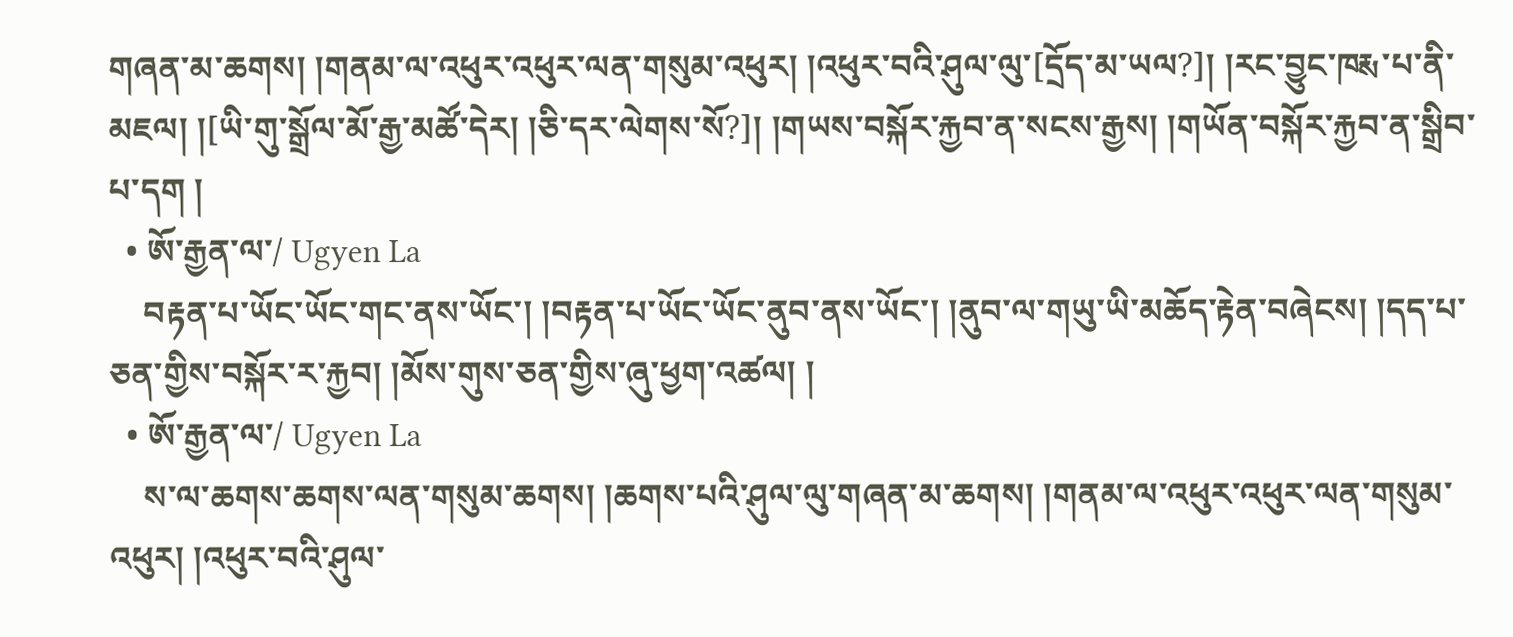གཞན་མ་ཆགས། །གནམ་ལ་འཕུར་འཕུར་ལན་གསུམ་འཕུར། །འཕུར་བའི་ཤུལ་ལུ་[དྲོད་མ་ཡལ?]། །རང་བྱུང་ཁརྶ་པ་ནི་མཇལ། །[ཡི་གུ་སྒྲོལ་མོ་རྒྱ་མཚོ་དེར། །ཅི་དར་ལེགས་སོ?]། །གཡས་བསྐོར་རྐྱབ་ན་སངས་རྒྱས། །གཡོན་བསྐོར་རྐྱབ་ན་སྒྲིབ་པ་དག །
  • ཨོ་རྒྱན་ལ་/ Ugyen La
    བརྟན་པ་ཡོང་ཡོང་གང་ནས་ཡོང་། །བརྟན་པ་ཡོང་ཡོང་ནུབ་ནས་ཡོང་། །ནུབ་ལ་གཡུ་ཡི་མཆོད་རྟེན་བཞེངས། །དད་པ་ཅན་གྱིས་བསྐོར་ར་རྐྱབ། །མོས་གུས་ཅན་གྱིས་ཞུ་ཕྱག་འཚལ། །
  • ཨོ་རྒྱན་ལ་/ Ugyen La
    ས་ལ་ཆགས་ཆགས་ལན་གསུམ་ཆགས། །ཆགས་པའི་ཤུལ་ལུ་གཞན་མ་ཆགས། །གནམ་ལ་འཕུར་འཕུར་ལན་གསུམ་འཕུར། །འཕུར་བའི་ཤུལ་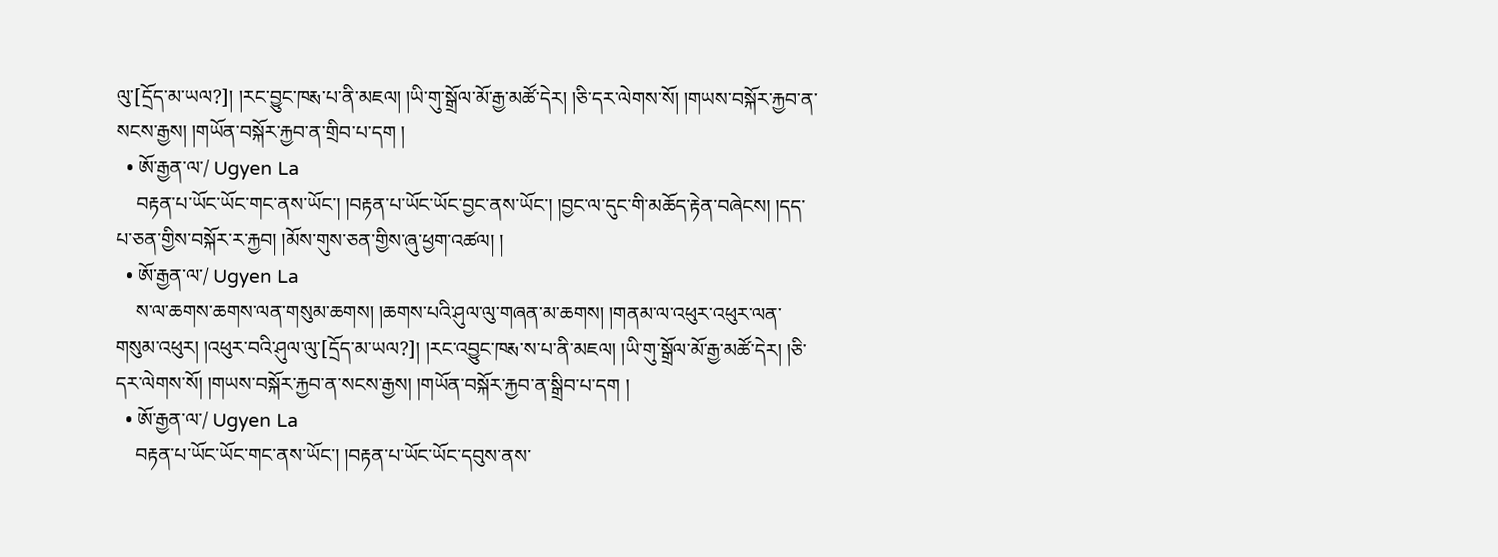ལུ་[དྲོད་མ་ཡལ?]། །རང་བྱུང་ཁརྶ་པ་ནི་མཇལ། །ཡི་གུ་སྒྲོལ་མོ་རྒྱ་མཚོ་དེར། །ཅི་དར་ལེགས་སོ། །གཡས་བསྐོར་རྐྱབ་ན་སངས་རྒྱས། །གཡོན་བསྐོར་རྐྱབ་ན་གྲིབ་པ་དག །
  • ཨོ་རྒྱན་ལ་/ Ugyen La
    བརྟན་པ་ཡོང་ཡོང་གང་ནས་ཡོང་། །བརྟན་པ་ཡོང་ཡོང་བྱང་ནས་ཡོང་། །བྱང་ལ་དུང་གི་མཆོད་རྟེན་བཞེངས། །དད་པ་ཅན་གྱིས་བསྐོར་ར་རྐྱབ། །མོས་གུས་ཅན་གྱིས་ཞུ་ཕྱག་འཚལ། །
  • ཨོ་རྒྱན་ལ་/ Ugyen La
    ས་ལ་ཆགས་ཆགས་ལན་གསུམ་ཆགས། །ཆགས་པའི་ཤུལ་ལུ་གཞན་མ་ཆགས། །གནམ་ལ་འཕུར་འཕུར་ལན་གསུམ་འཕུར། །འཕུར་བའི་ཤུལ་ལུ་[དྲོད་མ་ཡལ?]། །རང་འབྱུང་ཁརྶ་ས་པ་ནི་མཇལ། །ཡི་གུ་སྒྲོལ་མོ་རྒྱ་མཚོ་དེར། །ཅི་དར་ལེགས་སོ། །གཡས་བསྐོར་རྐྱབ་ན་སངས་རྒྱས། །གཡོན་བསྐོར་རྐྱབ་ན་སྒྲིབ་པ་དག །
  • ཨོ་རྒྱན་ལ་/ Ugyen La
    བརྟན་པ་ཡོང་ཡོང་གང་ནས་ཡོང་། །བརྟན་པ་ཡོང་ཡོང་དབུས་ནས་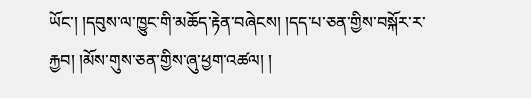ཡོང་། །དབུས་ལ་ཁྱུང་གི་མཆོད་རྟེན་བཞེངས། །དད་པ་ཅན་གྱིས་བསྐོར་ར་རྐྱབ། །མོས་གུས་ཅན་གྱིས་ཞུ་ཕྱག་འཚལ། །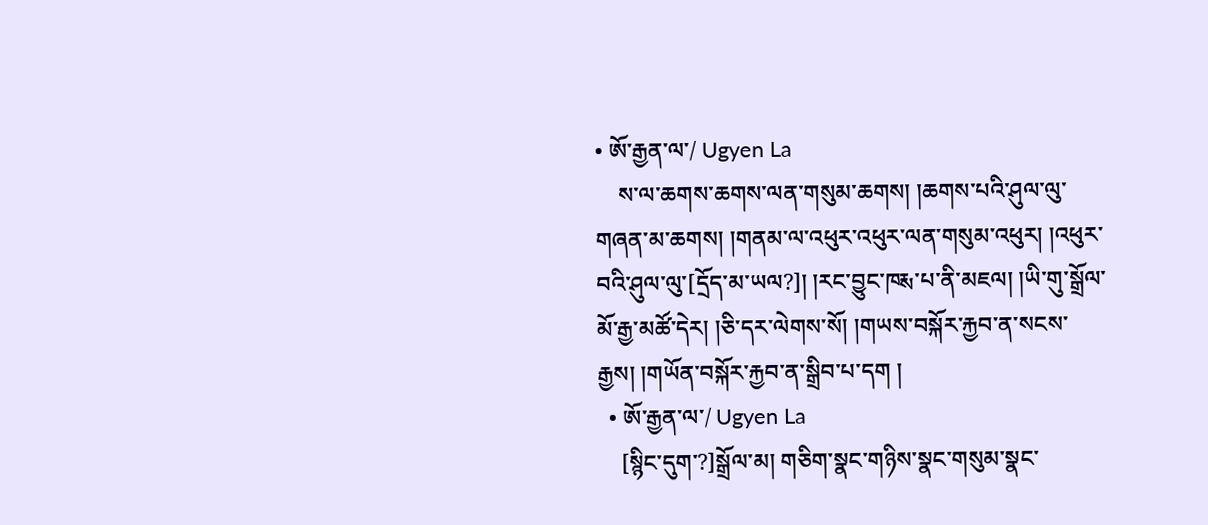• ཨོ་རྒྱན་ལ་/ Ugyen La
    ས་ལ་ཆགས་ཆགས་ལན་གསུམ་ཆགས། །ཆགས་པའི་ཤུལ་ལུ་གཞན་མ་ཆགས། །གནམ་ལ་འཕུར་འཕུར་ལན་གསུམ་འཕུར། །འཕུར་བའི་ཤུལ་ལུ་[དྲོད་མ་ཡལ?]། །རང་བྱུང་ཁརྶ་པ་ནི་མཇལ། །ཡི་གུ་སྒྲོལ་མོ་རྒྱ་མཚོ་དེར། །ཅི་དར་ལེགས་སོ། །གཡས་བསྐོར་རྐྱབ་ན་སངས་རྒྱས། །གཡོན་བསྐོར་རྐྱབ་ན་སྒྲིབ་པ་དག །
  • ཨོ་རྒྱན་ལ་/ Ugyen La
    [སྙིང་དུག་?]སྒྲོལ་མ། གཅིག་སྣང་གཉིས་སྣང་གསུམ་སྣང་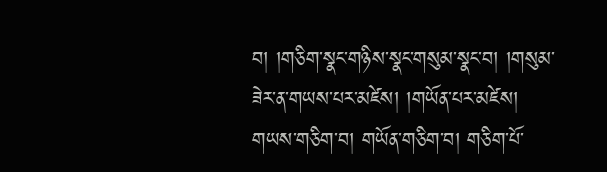བ། །གཅིག་སྣང་གཉིས་སྣང་གསུམ་སྣང་བ། །གསུམ་ཟེར་ན་གཡས་པར་མཛེས། །གཡོན་པར་མཛེས། གཡས་གཅིག་བ། གཡོན་གཅིག་བ། གཅིག་པོ་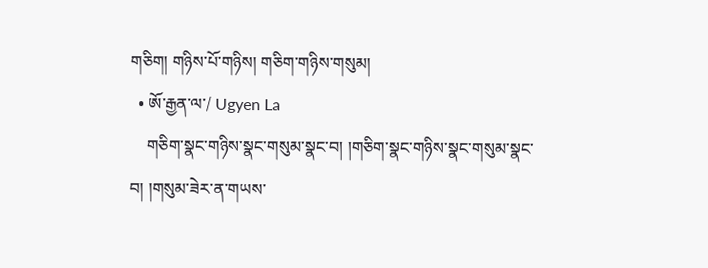གཅིག། གཉིས་པོ་གཉིས། གཅིག་གཉིས་གསུམ།
  • ཨོ་རྒྱན་ལ་/ Ugyen La
    གཅིག་སྣང་གཉིས་སྣང་གསུམ་སྣང་བ། །གཅིག་སྣང་གཉིས་སྣང་གསུམ་སྣང་བ། །གསུམ་ཟེར་ན་གཡས་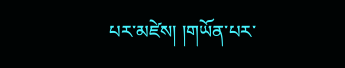པར་མཛེས། །གཡོན་པར་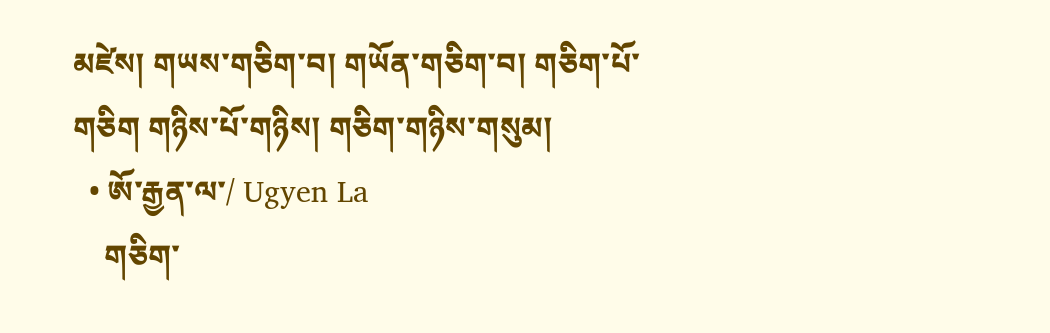མཛེས། གཡས་གཅིག་བ། གཡོན་གཅིག་བ། གཅིག་པོ་གཅིག གཉིས་པོ་གཉིས། གཅིག་གཉིས་གསུམ།
  • ཨོ་རྒྱན་ལ་/ Ugyen La
    གཅིག་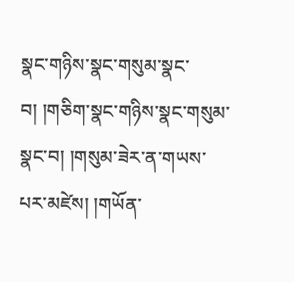སྣང་གཉིས་སྣང་གསུམ་སྣང་བ། །གཅིག་སྣང་གཉིས་སྣང་གསུམ་སྣང་བ། །གསུམ་ཟེར་ན་གཡས་པར་མཛེས། །གཡོན་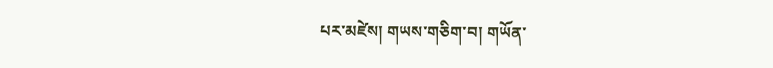པར་མཛེས། གཡས་གཅིག་བ། གཡོན་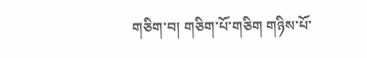གཅིག་བ། གཅིག་པོ་གཅིག གཉིས་པོ་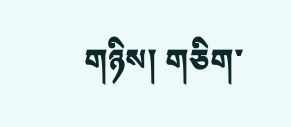གཉིས། གཅིག་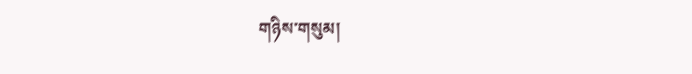གཉིས་གསུམ།